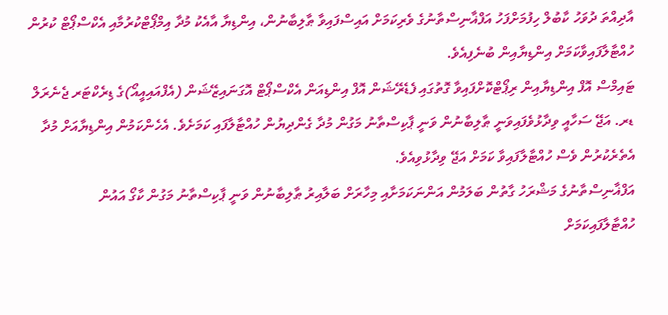އާދިއްތަ ދުވަހު ކާބުލް ހިފުމަށްފަހު އަފްޣާނިސްތާނުގެ ވެރިކަމަށް އައިސްފައިވާ ޠާލިބާނުން، އިންޑިޔާ އާއެކު މުދާ އިމްޕޯޓްކުރުމާއި އެކްސްޕޯޓް ކުރުން ހުއްޓާލާފައިވާކަމަށް އިންޑިޔާއިން ބުނެފިއެވެ.
ޓައިމްސް އޮފް އިންޑިޔާއިން ރިޕޯޓްކޮށްފައިވާ ގޮތުގައި ފެޑެރޭޝަން އޮފް އިންޑިއަން އެކްސްޕޯޓް އޮގަނައިޒޭޝަން (އެފްއައިއީއޯ)ގެ ޑިރެކްޓަރ ޖެނެރަލް ޑރ. އަޖޭ ސަހާއީ ވިދާޅުވެފައިވަނީ ޠާލިބާނުން ވަނީ ޕާކިސްތާނު މަގުން މުދާ ގެންދިޔުން ހުއްޓާލާފައި ކަމަށެވެ. އެހެންކަމުން އިންޑިޔާއަށް މުދާ އެތެރެކުރުން ވެސް ހުއްޓާލާފައިވާ ކަމަށް އަޖޭ ވިދާޅުވިއެވެ.
އަފްޣާނިސްތާނުގެ މަޝްރަހު ގާތުން ބަލަމުން އަންނަކަމަށާއި މިހާރަށް ބަލާއިރު ޠާލިބާނުން ވަނީ ޕާކިސްތާނު މަގުން ކާގޯ އައުން ހުއްޓާލާފައިކަމަށް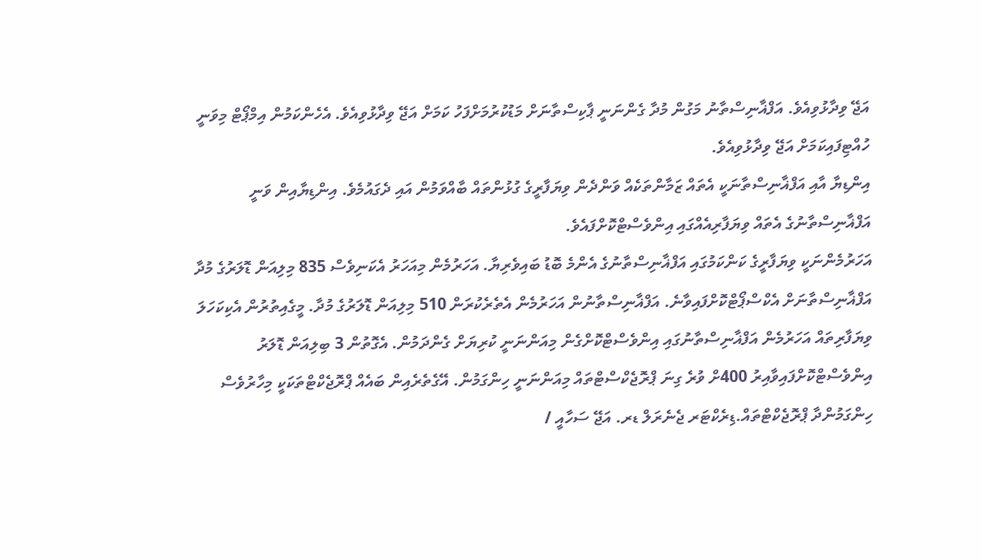އަޖޭ ވިދާޅުވިއެވެ. އަފްޣާނިސްތާނު މަގުން މުދާ ގެންނަނީ ޕާކިސްތާނަށް މަޑުކުރުމަށްފަހު ކަމަށް އަޖޭ ވިދާޅުވިއެވެ. އެހެންކަމުން އިމްޕޯޓް މިވަނީ ހުއްޓިފައިކަމަށް އަޖޭ ވިދާޅުވިއެވެ.
އިންޑިޔާ އާއި އަފްޣާނިސްތާނަކީ އެތައް ޒަމާންތަކެއް ވަންދެން ވިޔަފާރީގެ ގުޅުންތައް ބާއްވަމުން އައި ދެގައުމެވެ. އިންޑިޔާއިން ވަނީ އަފްޣާނިސްތާނުގެ އެތައް ވިޔަފާރިއެއްގައި އިންވެސްޓްކޮށްފައެވެ.
އަހަރުމެންނަކީ ވިޔަފާރީގެ ކަންކަމުގައި އަފްޣާނިސްތާނުގެ އެންމެ ބޮޑު ބައިވެރިޔާ. އަހަރުމެން މިއަހަރު އެކަނިވެސް 835 މިލިއަން ޑޮލަރުގެ މުދާ އަފްޣާނިސްތާނަށް އެކްސްޕޯޓްކޮށްފައިވާނެ. އަފްޣާނިސްތާނުން އަހަރުމެން އެތެރެކުރަން 510 މިލިއަން ޑޮލަރުގެ މުދާ. މީގެއިތުރުން އެކިކަހަލަ ވިޔަފާރިތައް އަހަރުމެން އަފްޣާނިސްތާނުގައި އިންވެސްޓްކޮށްގެން މިއަންނަނީ ކުރިޔަށް ގެންދަމުން. އެގޮތުން 3 ބިލިއަން ޑޮލަރު އިންވެސްޓްކޮށްފައިވާއިރު 400ށް ވުރެ ގިނަ ޕްރޮޖެކްސްޓްތައް މިއަންނަނީ ހިންގަމުން. އޭގެތެރެއިން ބައެއް ޕްރޮޖެކްޓްތަކަކީ މިހާރުވެސް ހިންގަމުންދާ ޕްރޮޖެކްޓްތައް.ޑިރެކްޓަރ ޖެނެރަލް ޑރ. އަޖޭ ސަހާއީ /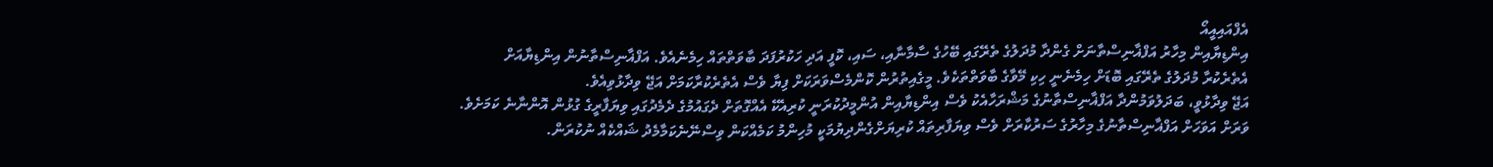އެފްއައިއީއޯ
އިންޑިޔާއިން މިހާރު އަފްޣާނިސްތާނަށް ގެންދާ މުދަލުގެ ތެރޭގައި ބޭހުގެ ސާމާނާއި، ސައި، ކޮފީ އަދި ހަކުރުފަދަ ބާވަތްތައް ހިމެނެއެވެ. އަފްޣާނިސްތާނުން އިންޑިޔާއަށް އެތެރެކުރާ މުދަލުގެ ތެރޭގައި ބޮޑަށް ހިމެނެނީ ހިކި މޭވާގެ ބާވަތްތަކެވެ. މީގެއިތުރުން ކޮންމެސްވަރަކަށް ފިޔާ ވެސް އެތެރެކުރާކަމަށް އަޖޭ ވިދާޅުވިއެވެ.
އަޖޭ ވިދާޅުވީ، ބަދަލުވަމުންދާ އަފްޣާނިސްތާނުގެ މަޝްރަހާއެކު ވެސް އިންޑިޔާއިން އުންމީދުކުރަނީ ކުރިއެކޭ އެއްގޮތަށް ދެގައުމުގެ ދެމެދުގައި ވިޔަފާރީގެ ގުޅުން އޮންނާނެ ކަމަށެވެ.
ވަރަށް އަވަހަށް އަފްޣާނިސްތާނުގެ މިހާރުގެ ސަރުކާރަށް ވެސް ވިޔަފާރިތައް ކުރިޔަށްގެންދިޔުމަކީ މުހިންމު ކަމެއްކަން ވިސްނޭނެކަމާމެދު ޝައްކެއް ނުކުރަން.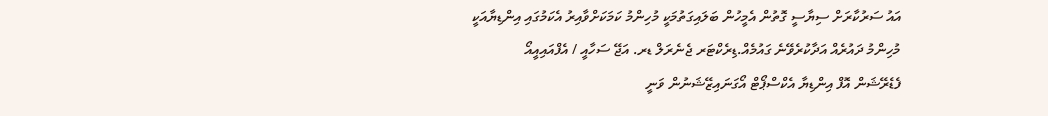އައު ސަރުކާރަށް ސިޔާސީ ގޮތުން އެމީހުން ބަލައިގަތުމަކީ މުހިންމު ކަމަކަށްވާއިރު އެކަމުގައި އިންޑިޔާއަކީ މުހިންމު ދައުރެއް އަދާކުރެވޭނެ ގައުމެއް.ޑިރެކްޓަރ ޖެނެރަލް ޑރ. އަޖޭ ސަހާއީ / އެފްއައިއީއޯ
ފެޑެރޭޝަން އޮފް އިންޑިޔާ އެކްސްޕޯޓް އޯގަނައިޒޭޝަނުން ވަނީ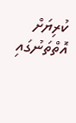ކުރިޔަށް އޮތްތަނުގައި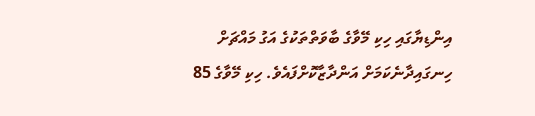އިންޑިޔާގައި ހިކި މޭވާގެ ބާވަތްތަކުގެ އަގު މައްޗަށް ހިނގައިދާނެކަމަށް އަންދާޒާކޮށްފައެވެ. ހިކި މޭވާގެ 85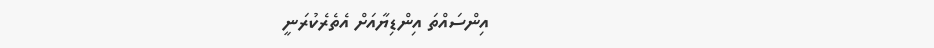އިންސައްތަ އިންޑިޔާއަށް އެތެރެކުރަނީ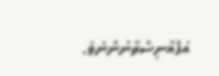އަފްޣާނިސްތާނުންނެވެ.